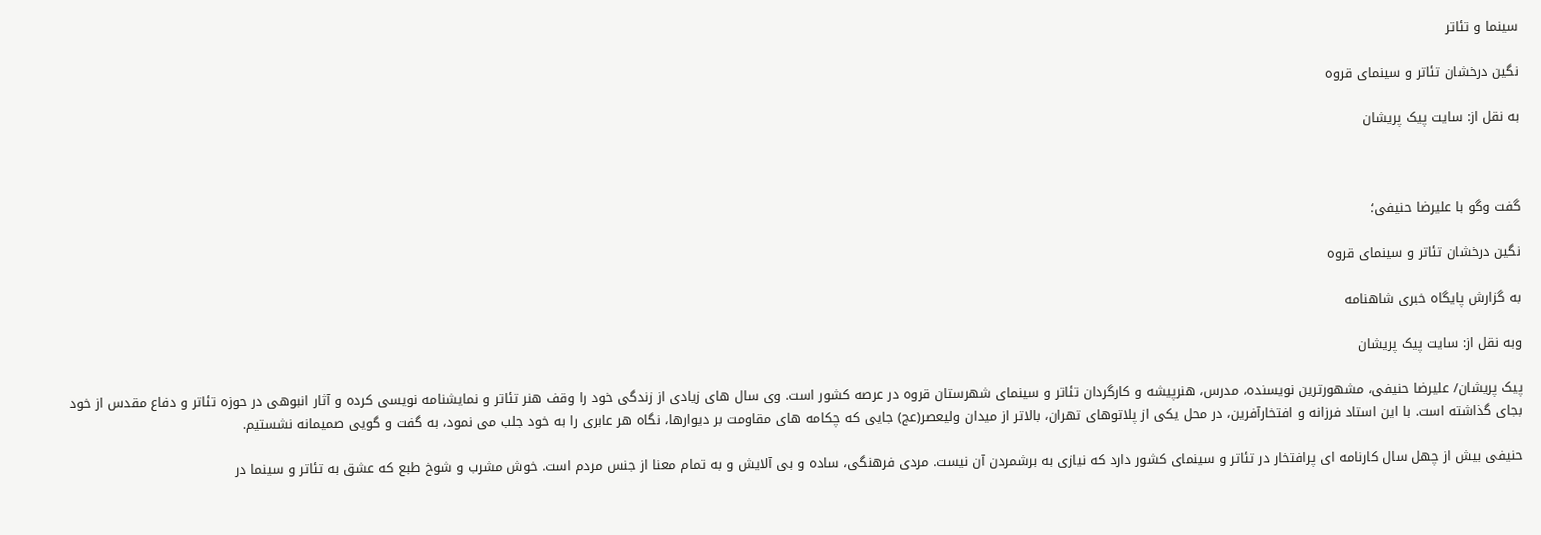سینما و تئاتر

نگین درخشان تئاتر و سینمای قروه

به نقل از: سایت پیک پریشان



گفت وگو با علیرضا حنیفی؛

نگین درخشان تئاتر و سینمای قروه

به گزارش پایگاه خبری شاهنامه

وبه نقل از: سایت پیک پریشان

پیک پریشان/ علیرضا حنیفی، مشهورترین نویسنده، مدرس، هنرپیشه و کارگردان تئاتر و سینمای شهرستان قروه در عرصه کشور است. وی سال های زیادی از زندگی خود را وقف هنر تئاتر و نمایشنامه نویسی کرده و آثار انبوهی در حوزه تئاتر و دفاع مقدس از خود بجای گذاشته است. با این استاد فرزانه و افتخارآفرین، در محل یکی از پلاتوهای تهران، بالاتر از میدان ولیعصر(عج) جایی که چکامه های مقاومت بر دیوارها، نگاه هر عابری را به خود جلب می نمود، به گفت و گویی صمیمانه نشستیم.

حنیفی بیش از چهل سال کارنامه ای پرافتخار در تئاتر و سینمای کشور دارد که نیازی به برشمردن آن نیست. مردی فرهنگی، ساده و بی آلایش و به تمام معنا از جنس مردم است. خوش مشرب و شوخ طبع که عشق به تئاتر و سینما در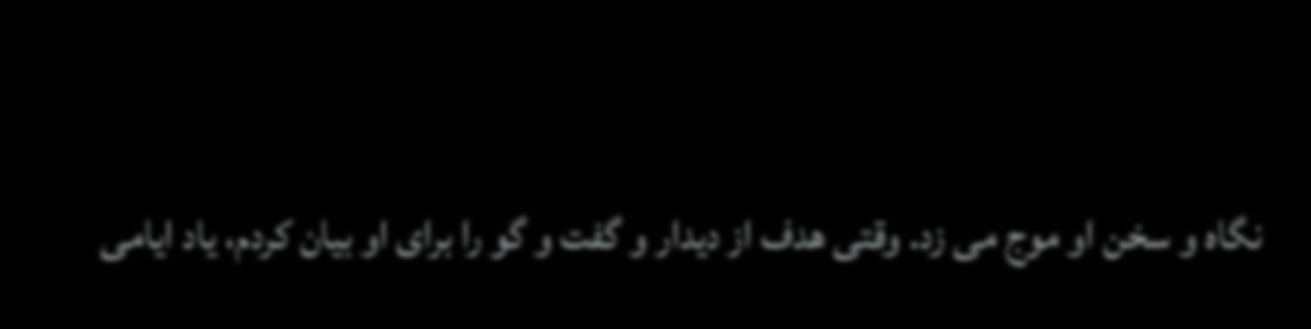نگاه و سخن او موج می زد. وقتی هدف از دیدار و گفت و گو را برای او بیان کردم، یاد ایامی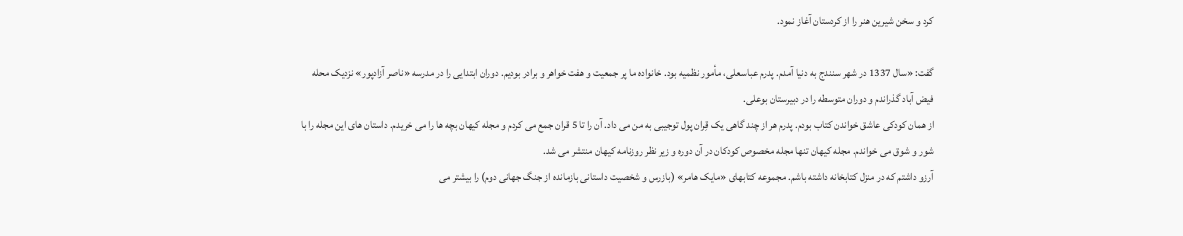کرد و سخن شیرین هنر را از کردستان آغاز نمود.

گفت: «سال 1337 در شهر سنندج به دنیا آمدم. پدرم عباسعلی، مأمور نظمیه بود. خانواده ما پر جمعیت و هفت خواهر و برادر بودیم. دوران ابتدایی را در مدرسه «ناصر آزادپور» نزدیک محله فیض آباد گذراندم و دوران متوسطه را در دبیرستان بوعلی.
از همان کودکی عاشق خواندن کتاب بودم. پدرم هر از چند گاهی یک قِران پول توجیبی به من می داد. آن را تا 5 قران جمع می کردم و مجله کیهان بچه ها را می خریدم. داستان های این مجله را با شور و شوق می خواندم. مجله کیهان تنها مجله مخصوص کودکان در آن دوره و زیر نظر روزنامه کیهان منتشر می شد.
آرزو داشتم که در منزل کتابخانه داشته باشم. مجموعه کتابهای «مایک هامر» (بازرس و شخصیت داستانی بازمانده از جنگ جهانی دوم) را بیشتر می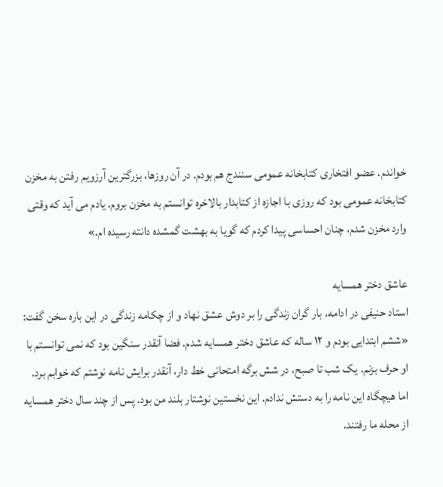خواندم. عضو افتخاری کتابخانه عمومی سنندج هم بودم. در آن روزها، بزرگترین آرزویم رفتن به مخزن کتابخانه عمومی بود که روزی با اجازه از کتابدار بالاخره توانستم به مخزن بروم. یادم می آید که وقتی وارد مخزن شدم، چنان احساسی پیدا کردم که گویا به بهشت گمشده دانته رسیده ام.»

عاشق دختر همسایه
استاد حنیفی در ادامه، بار گران زندگی را بر دوش عشق نهاد و از چکامه زندگی در این باره سخن گفت:
«ششم ابتدایی بودم و ۱۲ ساله که عاشق دختر همسایه شدم. فضا آنقدر سنگین بود که نمی توانستم با او حرف بزنم. یک شب تا صبح، در شش برگه امتحانی خط دار، آنقدر برایش نامه نوشتم که خوابم برد. اما هیچگاه این نامه را به دستش ندادم. این نخستین نوشتار بلند من بود. پس از چند سال دختر همسایه از محله ما رفتند.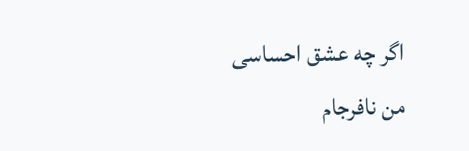اگر چه عشق احساسی من نافرجام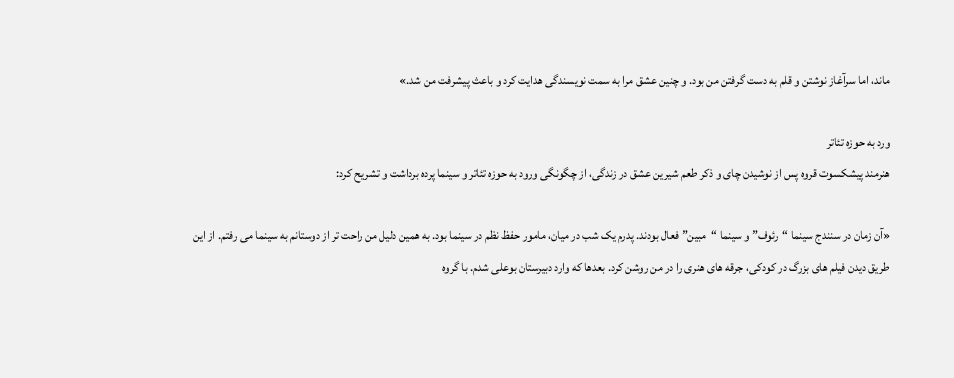ماند، اما سرآغاز نوشتن و قلم به دست گرفتن من بود. و چنین عشق مرا به سمت نویسندگی هدایت کرد و باعث پیشرفت من شد.»

ورد به حوزه تئاتر
هنرمند پیشکسوت قروه پس از نوشیدن چای و ذکر طعم شیرین عشق در زندگی، از چگونگی ورود به حوزه تئاتر و سینما پرده برداشت و تشریح کرد:

«آن زمان در سنندج سینما “رئوف” و سینما “مبین” فعال بودند. پدرم یک شب در میان، مامور حفظ نظم در سینما بود. به همین دلیل من راحت تر از دوستانم به سینما می رفتم. از این طریق دیدن فیلم های بزرگ در کودکی، جرقه های هنری را در من روشن کرد. بعدها که وارد دبیرستان بوعلی شدم. با گروه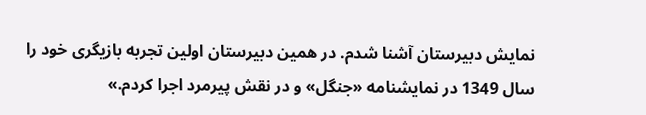نمایش دبیرستان آشنا شدم. در همین دبیرستان اولین تجربه بازیگری خود را سال 1349 در نمایشنامه «جنگل» و در نقش پیرمرد اجرا کردم.»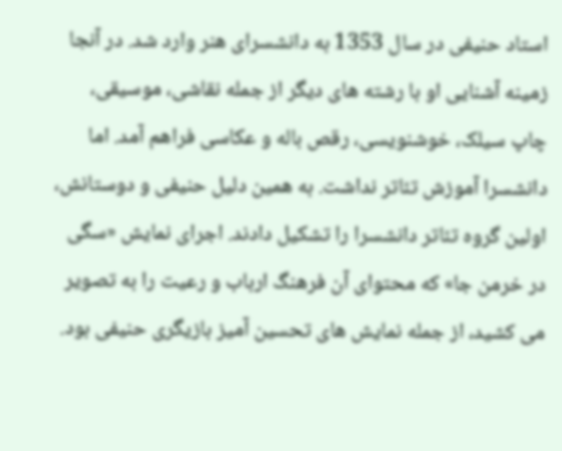استاد حنیفی در سال 1353 به دانشسرای هنر وارد شد. در آنجا زمینه آشنایی او با رشته های دیگر از جمله نقاشی، موسیقی، چاپ سیلک، خوشنویسی، رقص باله و عکاسی فراهم آمد. اما دانشسرا آموزش تئاتر نداشت. به همین دلیل حنیفی و دوستانش، اولین گروه تئاتر دانشسرا را تشکیل دادند. اجرای نمایش «سگی در خرمن جا» که محتوای آن فرهنگ ارباب و رعیت را به تصویر می کشید، از جمله نمایش های تحسین آمیز بازیگری حنیفی بود.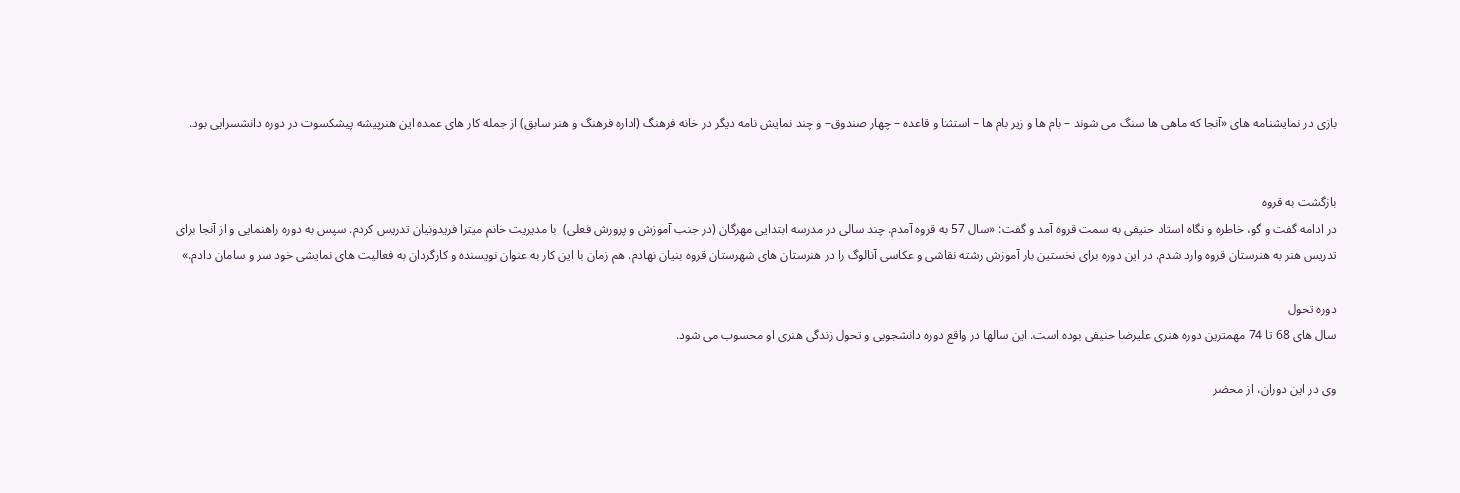بازی در نمایشنامه های «آنجا که ماهی ها سنگ می شوند – بام ها و زیر بام ها – استثنا و قاعده – چهار صندوق– و چند نمایش نامه دیگر در خانه فرهنگ (اداره فرهنگ و هنر سابق) از جمله کار های عمده این هنرپیشه پیشکسوت در دوره دانشسرایی بود.


بازگشت به قروه
در ادامه گفت و گو، خاطره و نگاه استاد حنیفی به سمت قروه آمد و گفت: «سال 57 به قروه آمدم. چند سالی در مدرسه ابتدایی مهرگان (در جنب آموزش و پرورش فعلی)  با مدیریت خانم میترا فریدونیان تدریس کردم. سپس به دوره راهنمایی و از آنجا برای تدریس هنر به هنرستان قروه وارد شدم. در این دوره برای نخستین بار آموزش رشته نقاشی و عکاسی آنالوگ را در هنرستان های شهرستان قروه بنیان نهادم. هم زمان با این کار به عنوان نویسنده و کارگردان به فعالیت های نمایشی خود سر و سامان دادم.»

دوره تحول
سال های 68 تا 74 مهمترین دوره هنری علیرضا حنیفی بوده است. این سالها در واقع دوره دانشجویی و تحول زندگی هنری او محسوب می شود.

وی در این دوران، از محضر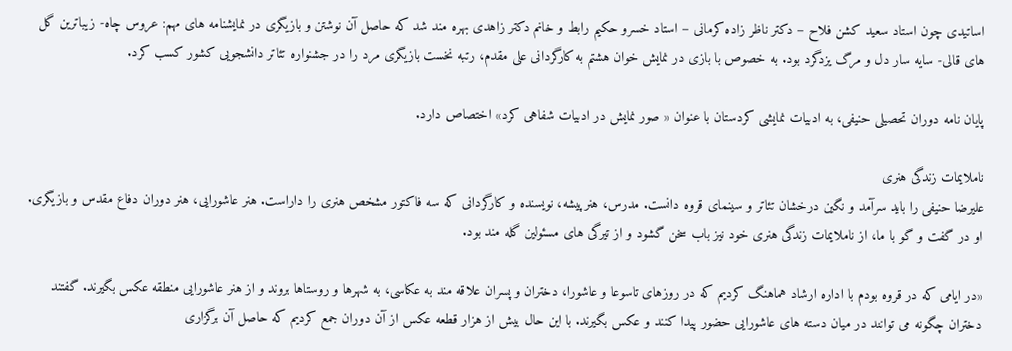اساتیدی چون استاد سعید کشن فلاح – دکتر ناظر زاده کرمانی – استاد خسرو حکیم رابط و خانم دکتر زاهدی بهره مند شد که حاصل آن نوشتن و بازیگری در نمایشنامه های مهم: عروس چاه- زیباترین گل های قالی- سایه سار دل و مرگ یزدگرد بود. به خصوص با بازی در نمایش خوان هشتم به کارگردانی علی مقدم، رتبه نخست بازیگری مرد را در جشنواره تئاتر دانشجویی کشور کسب کرد.

پایان نامه دوران تحصیلی حنیفی، به ادبیات نمایشی کردستان با عنوان « صور نمایش در ادبیات شفاهی کرد» اختصاص دارد.

ناملایمات زندگی هنری
علیرضا حنیفی را باید سرآمد و نگین درخشان تئاتر و سینمای قروه دانست. مدرس، هنرپیشه، نویسنده و کارگردانی که سه فاکتور مشخص هنری را داراست. هنر عاشورایی، هنر دوران دفاع مقدس و بازیگری. او در گفت و گو با ما، از ناملایمات زندگی هنری خود نیز باب سخن گشود و از تیرگی های مسئولین گله مند بود.

«در ایامی که در قروه بودم با اداره ارشاد هماهنگ کردیم که در روزهای تاسوعا و عاشورا، دختران و پسران علاقه مند به عکاسی، به شهرها و روستاها بروند و از هنر عاشورایی منطقه عکس بگیرند. گفتند دختران چگونه می توانند در میان دسته های عاشورایی حضور پیدا کنند و عکس بگیرند. با این حال بیش از هزار قطعه عکس از آن دوران جمع کردیم که حاصل آن برگزاری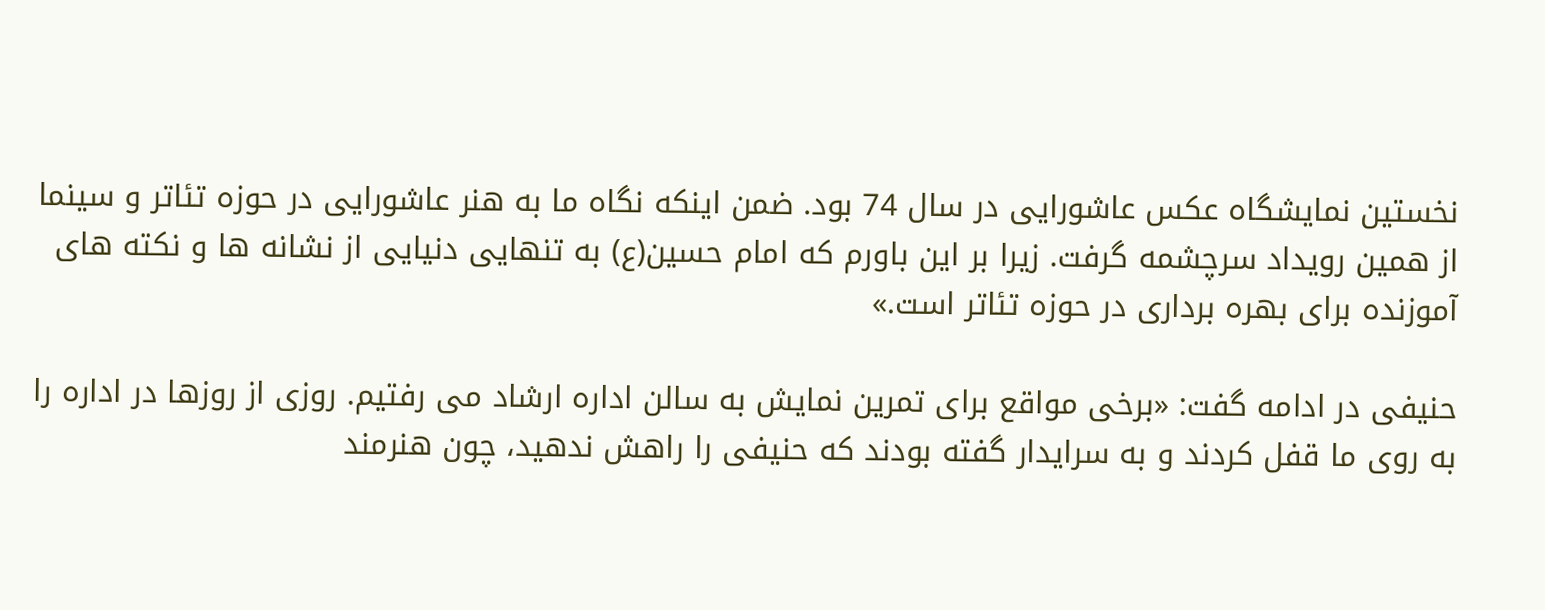نخستین نمایشگاه عکس عاشورایی در سال 74 بود. ضمن اینکه نگاه ما به هنر عاشورایی در حوزه تئاتر و سینما از همین رویداد سرچشمه گرفت. زیرا بر این باورم که امام حسین(ع) به تنهایی دنیایی از نشانه ها و نکته های آموزنده برای بهره برداری در حوزه تئاتر است.»

حنیفی در ادامه گفت: «برخی مواقع برای تمرین نمایش به سالن اداره ارشاد می رفتیم. روزی از روزها در اداره را به روی ما قفل کردند و به سرایدار گفته بودند که حنیفی را راهش ندهید، چون هنرمند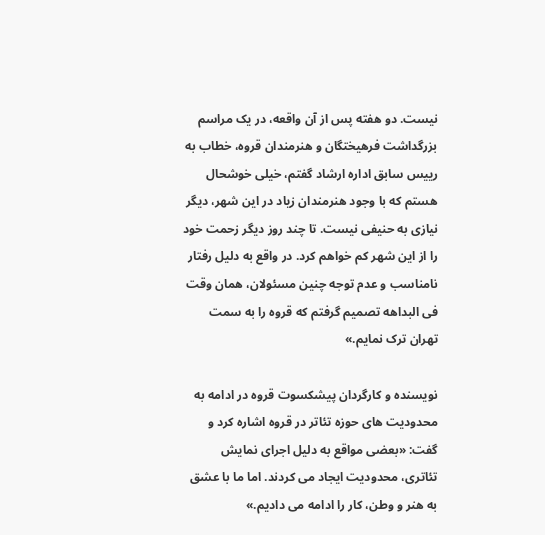نیست. دو هفته پس از آن واقعه، در یک مراسم بزرگداشت فرهیختگان و هنرمندان قروه، خطاب به رییس سابق اداره ارشاد گفتم، خیلی خوشحال هستم که با وجود هنرمندان زیاد در این شهر، دیگر نیازی به حنیفی نیست. تا چند روز دیگر زحمت خود را از این شهر کم خواهم کرد. در واقع به دلیل رفتار نامناسب و عدم توجه چنین مسئولان، همان وقت فی البداهه تصمیم گرفتم که قروه را به سمت تهران ترک نمایم.»

نویسنده و کارگردان پیشکسوت قروه در ادامه به محدودیت های حوزه تئاتر در قروه اشاره کرد و گفت: «بعضی مواقع به دلیل اجرای نمایش تئاتری، محدودیت ایجاد می کردند. اما ما با عشق به هنر و وطن، کار را ادامه می دادیم.»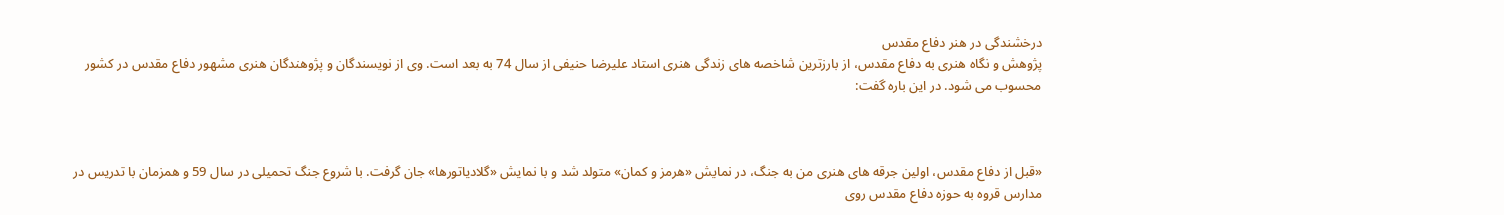درخشندگی در هنر دفاع مقدس
پژوهش و نگاه هنری به دفاع مقدس، از بارزترین شاخصه های زندگی هنری استاد علیرضا حنیفی از سال 74 به بعد است. وی از نویسندگان و پژوهندگان هنری مشهور دفاع مقدس در کشور محسوب می شود. در این باره گفت:



«قبل از دفاع مقدس، اولین جرقه های هنری من به جنگ، در نمایش «هرمز و کمان» متولد شد و با نمایش «گلادیاتورها» جان گرفت. با شروع جنگ تحمیلی در سال 59 و همزمان با تدریس در مدارس قروه به حوزه دفاع مقدس روی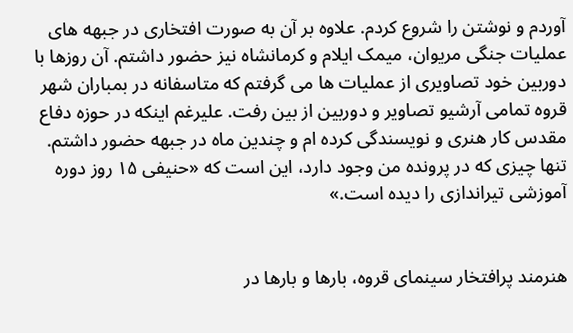آوردم و نوشتن را شروع کردم. علاوه بر آن به صورت افتخاری در جبهه های عملیات جنگی مریوان، میمک ایلام و کرمانشاه نیز حضور داشتم. آن روزها با دوربین خود تصاویری از عملیات ها می گرفتم که متاسفانه در بمباران شهر قروه تمامی آرشیو تصاویر و دوربین از بین رفت. علیرغم اینکه در حوزه دفاع مقدس کار هنری و نویسندگی کرده ام و چندین ماه در جبهه حضور داشتم. تنها چیزی که در پرونده من وجود دارد، این است که «حنیفی ۱۵ روز دوره آموزشی تیراندازی را دیده است.»


هنرمند پرافتخار سینمای قروه، بارها و بارها در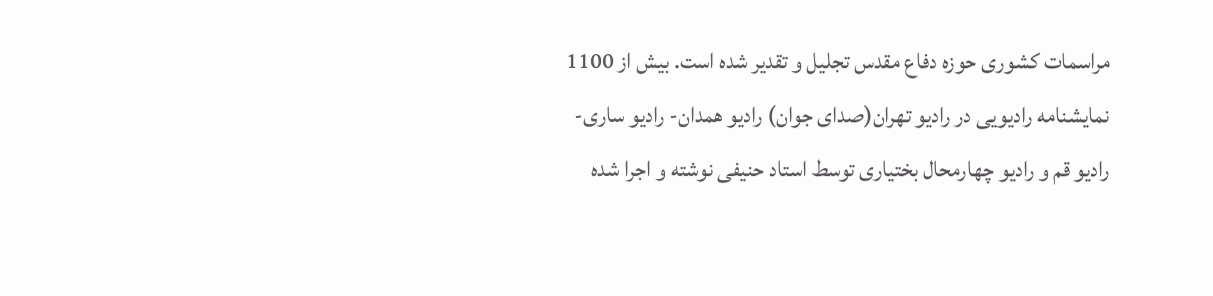مراسمات کشوری حوزه دفاع مقدس تجلیل و تقدیر شده است. بیش از 1100 نمایشنامه رادیویی در رادیو تهران(صدای جوان) رادیو همدان- رادیو ساری- رادیو قم و رادیو چهارمحال بختیاری توسط استاد حنیفی نوشته و اجرا شده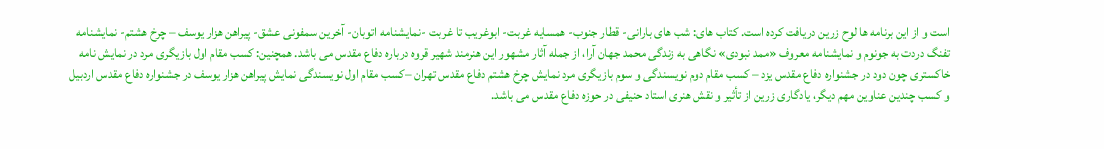است و از این برنامه ها لوح زرین دریافت کرده است. کتاب های: شب های بارانی- قطار جنوب- همسایه غربت- ابوغریب تا غربت -نمایشنامه اتوبان- آخرین سمفونی عشق- پیراهن هزار یوسف – چرخ هشتم- نمایشنامه تفنگ دردت به جونوم و نمایشنامه معروف «ممد نبودی» نگاهی به زندگی محمد جهان آرا، از جمله آثار مشهور این هنرمند شهیر قروه درباره دفاع مقدس می باشد. همچنین: کسب مقام اول بازیگری مرد در نمایش نامه خاکستری چون دود در جشنواره دفاع مقدس یزد – کسب مقام دوم نویسندگی و سوم بازیگری مرد نمایش چرخ هشتم دفاع مقدس تهران –کسب مقام اول نویسندگی نمایش پیراهن هزار یوسف در جشنواره دفاع مقدس اردبیل و کسب چندین عناوین مهم دیگر، یادگاری زرین از تأثیر و نقش هنری استاد حنیفی در حوزه دفاع مقدس می باشد.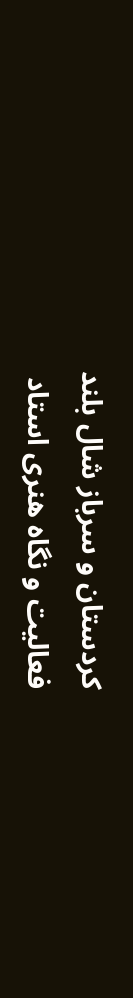کردستان و سرباز شال بلند
فعالیت و نگاه هنری استاد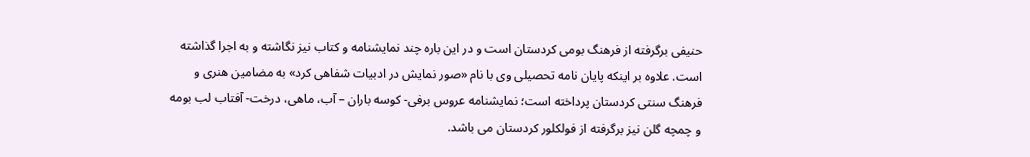حنیفی برگرفته از فرهنگ بومی کردستان است و در این باره چند نمایشنامه و کتاب نیز نگاشته و به اجرا گذاشته است. علاوه بر اینکه پایان نامه تحصیلی وی با نام «صور نمایش در ادبیات شفاهی کرد» به مضامین هنری و فرهنگ سنتی کردستان پرداخته است؛ نمایشنامه عروس برفی- کوسه باران – آب، ماهی، درخت- آفتاب لب بومه و چمچه گلن نیز برگرفته از فولکلور کردستان می باشد.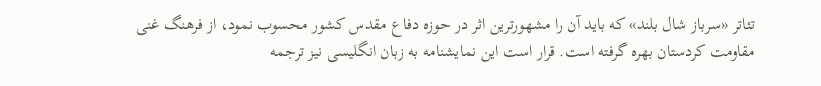تئاتر «سرباز شال بلند» که باید آن را مشهورترین اثر در حوزه دفاع مقدس کشور محسوب نمود، از فرهنگ غنی مقاومت کردستان بهره گرفته است. قرار است این نمایشنامه به زبان انگلیسی نیز ترجمه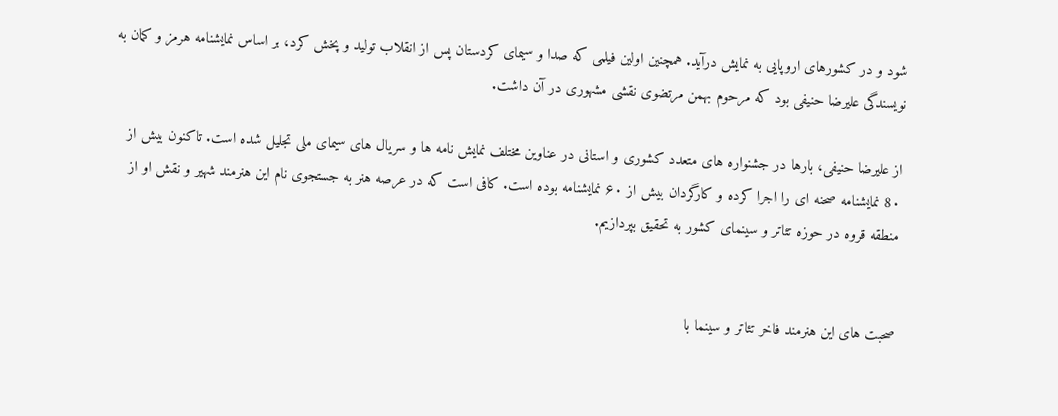شود و در کشورهای اروپایی به نمایش درآید. همچنین اولین فیلمی که صدا و سیمای کردستان پس از انقلاب تولید و پخش کرد، بر اساس نمایشنامه هرمز و کمان به نویسندگی علیرضا حنیفی بود که مرحوم بهمن مرتضوی نقشی مشهوری در آن داشت.

از علیرضا حنیفی، بارها در جشنواره های متعدد کشوری و استانی در عناوین مختلف نمایش نامه ها و سریال های سیمای ملی تجلیل شده است. تاکنون بیش از 8۰ نمایشنامه صحنه ای را اجرا کرده و کارگردان بیش از ۶۰ نمایشنامه بوده است. کافی است که در عرصه هنر به جستجوی نام این هنرمند شهیر و نقش او از منطقه قروه در حوزه تئاتر و سینمای کشور به تحقیق بپردازیم.


صحبت های این هنرمند فاخر تئاتر و سینما با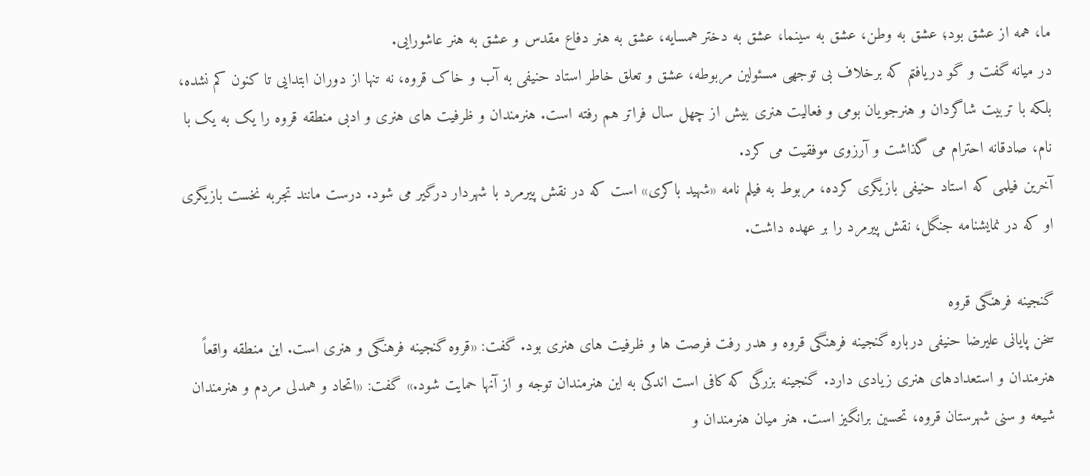ما، همه از عشق بود؛ عشق به وطن، عشق به سینما، عشق به دختر همسایه، عشق به هنر دفاع مقدس و عشق به هنر عاشورایی.
در میانه گفت و گو دریافتم که برخلاف بی توجهی مسئولین مربوطه، عشق و تعلق خاطر استاد حنیفی به آب و خاک قروه، نه تنها از دوران ابتدایی تا کنون کم نشده، بلکه با تربیت شاگردان و هنرجویان بومی و فعالیت هنری بیش از چهل سال فراتر هم رفته است. هنرمندان و ظرفیت های هنری و ادبی منطقه قروه را یک به یک با نام، صادقانه احترام می گذاشت و آرزوی موفقیت می کرد.
آخرین فیلمی که استاد حنیفی بازیگری کرده، مربوط به فیلم نامه «شهید باکری» است که در نقش پیرمرد با شهردار درگیر می شود. درست مانند تجربه نخست بازیگری او که در نمایشنامه جنگل، نقش پیرمرد را بر عهده داشت.

گنجینه فرهنگی قروه
سخن پایانی علیرضا حنیفی درباره گنجینه فرهنگی قروه و هدر رفت فرصت ها و ظرفیت های هنری بود. گفت: «قروه گنجینه فرهنگی و هنری است. این منطقه واقعاً هنرمندان و استعدادهای هنری زیادی دارد. گنجینه بزرگی که کافی است اندکی به این هنرمندان توجه و از آنها حمایت شود.» گفت: «اتحاد و همدلی مردم و هنرمندان شیعه و سنی شهرستان قروه، تحسین برانگیز است. هنر میان هنرمندان و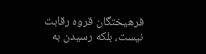فرهیختگان قروه رقابت نیست، بلکه رسیدن به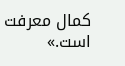کمال معرفت است.»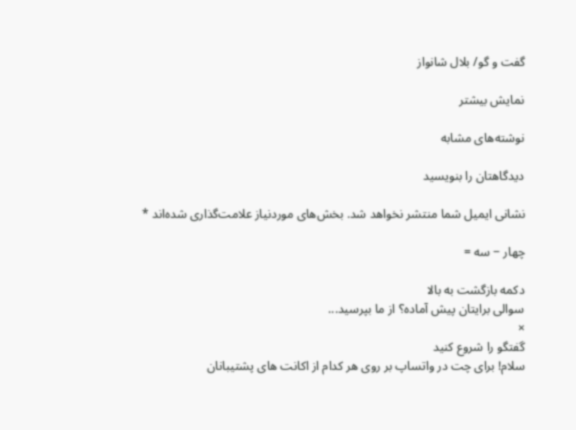گفت و گو/ بلال شانواز

نمایش بیشتر

نوشته‌های مشابه

دیدگاهتان را بنویسید

نشانی ایمیل شما منتشر نخواهد شد. بخش‌های موردنیاز علامت‌گذاری شده‌اند *

چهار − سه =

دکمه بازگشت به بالا
سوالی برایتان پیش آماده؟ از ما بپرسید...
×
گفتگو را شروع کنید
سلام! برای چت در واتساپ بر روی هر کدام از اکانت های پشتیبانان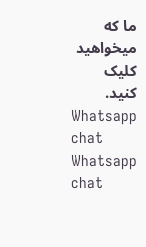ما که میخواهید کلیک کنید.
Whatsapp chat Whatsapp chat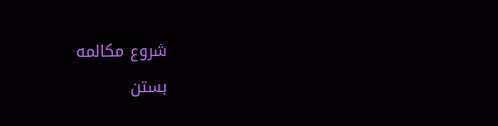شروع مکالمه
بستن